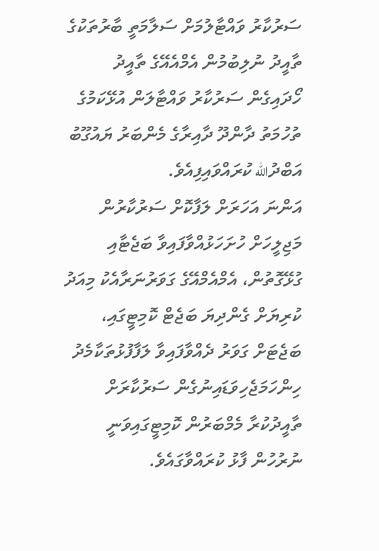ސަރުކާރު ވައްޓާލުމަށް ސަލާމަތީ ބާރުތަކުގެ ތާއީދު ނުލިބުމުން އެމްއެއޭގެ ތާއީދު ހޯދައިގެން ސަރުކާރު ވައްޓާލަން އުޅޭކަމުގެ ތުހުމަތު ދާންދޫ ދާއިރާގެ މެންބަރު ޔައުގޫބު އަބްދުالله ކުރައްވައިފިއެވެ.
އަންނަ އަހަރަށް ލަފާކޮށް ސަރުކާރުން މަޖިލީހަށް ހުށަހަޅުއްވާފައިވާ ބަޖެޓާއި ގުޅޭގޮތުން، އެމްއެމްއޭގެ ގަވަރުނަރާއެކު މިއަދު ކުރިޔަށް ގެންދިޔަ ބަޖެޓް ކޮމިޓީގައި، ބަޖެޓަށް ގަވަރު ދެއްވާފައިވާ ލަފާފުޅުތަކާމެދު ހިންހަމަޖެހިވަޑައިނުގެން ސަރުކާރަށް ތާއީދުކުރާ މެމްބަރުން ކޮމިޓީގައިވަނީ ނުރުހުން ފާޅު ކުރައްވާގައެވެ.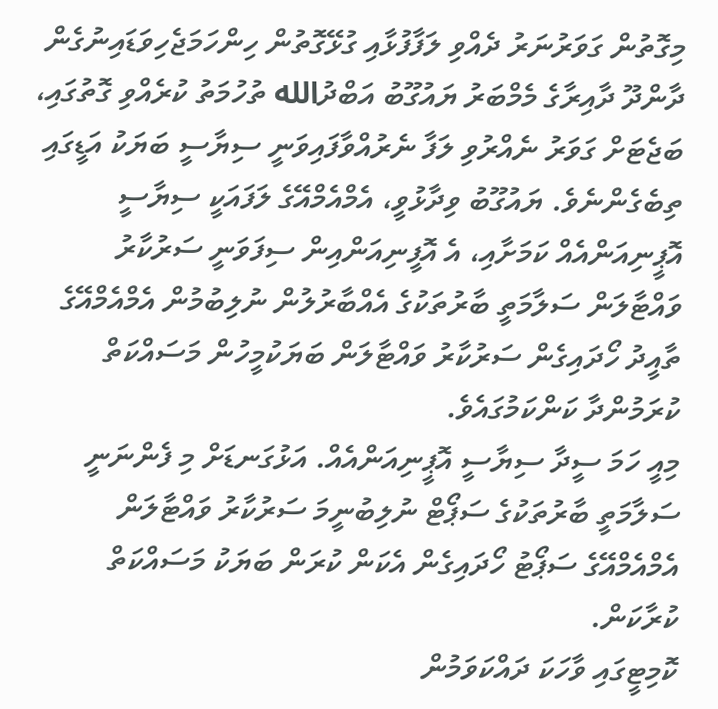މިގޮތުން ގަވަރުނަރު ދެއްވި ލަފާފުޅާއި ގުޅޭގޮތުން ހިންހަމަޖެހިވަޑައިނުގެން ދާންދޫ ދާއިރާގެ މެމްބަރު ޔައުގޫބު އަބްދުالله ތުހުމަތު ކުރެއްވި ގޮތުގައި، ބަޖެޓަށް ގަވަރު ނެއްރުވި ލަފާ ނެރުއްވާފައިވަނީ ސިޔާސީ ބަޔަކު އަޑީގައި ތިބެގެންނެވެ. ޔައުގޫބު ވިދާޅުވީ، އެމްއެމްއޭގެ ލަފައަކީ ސިޔާސީ އޮޕީނިއަންއެއް ކަމަށާއި، އެ އޮފީނިއަންއިން ސިފަވަނީ ސަރުކާރު ވައްޓާލަން ސަލާމަތީ ބާރުތަކުގެ އެއްބާރުލުން ނުލިބުމުން އެމްއެމްއޭގެ ތާއީދު ހޯދައިގެން ސަރުކާރު ވައްޓާލަން ބަޔަކުމީހުން މަސައްކަތް ކުރަމުންދާ ކަންކަމުގައެވެ.
މިއީ ހަމަ ސީދާ ސިޔާސީ އޮޕީނިއަންއެއް. އަޅުގަނޑަށް މި ފެންނަނީ ސަލާމަތީ ބާރުތަކުގެ ސަޕޯޓް ނުލިބުނީމަ ސަރުކާރު ވައްޓާލަން އެމްއެމްއޭގެ ސަޕޯޓު ހޯދައިގެން އެކަން ކުރަން ބަޔަކު މަސައްކަތް ކުރާކަން.
ކޮމިޓީގައި ވާހަކަ ދައްކަވަމުން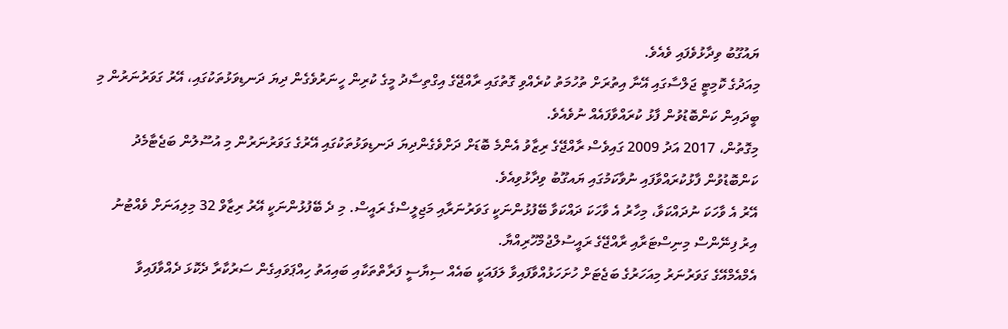ޔައުގޫބު ވިދާޅުވެފައި ވެއެވެ.
މިއަދުގެ ކޮމިޓީ ޖަލްސާގައި އޭނާ އިތުރަށް ތުހުމަތު ކުރެއްވި ގޮތުގައި ރާއްޖޭގެ އިގްތިސާދު މީގެ ކުރިން ހީނަރުވެގެން ދިޔަ ދަނޑިވަޅުތަކުގައި، އޭރު ގަވަރުނަރުން މި ބީދައިން ކަންބޮޑުވުން ފާޅު ކުރައްވާފައެއް ނުވެއެވެ.
މިގޮތުން، 2017 އަދު 2009 ގައިވެސް ރާއްޖޭގެ ރިޒާވު އެންމެ ބޮޑަށް ދަށްވެގެންދިޔަ ދަނޑިވަޅުތަކުގައި އޭރުގެ ގަވަރުނަރުން މި އުސޫލުން ބަޖެޓާމެދު ކަންބޮޑުވުން ފާޅުކުރައްވާފައި ނުވާކަމުގައި ޔައގޫބު ވިދާޅުވިއެވެ.
އޭރު އެ ވާހަކަ ނުދައްކަވާ، މިހާރު އެ ވާހަކަ ދައްކަވާ ބޭފުޅުންނަކީ ގަވަރުނަރާއި މަޖިލީސްގެ ރައީސް. މި ދެ ބޭފުޅުންނަކީ އޭރު ރިޒާވް 32 މިލިއަނަށް ވެއްޓުނު އިރު ފިނޭންސް މިނިސްޓަރާއި ރާއްޖޭގެ ރައީސުލްޖުމްހޫރިއްޔާ.
އެމްއެމްއޭގެ ގަވަރުނަރު މިއަހަރުގެ ބަޖެޓަށް ހުށަހަޅުއްވާފައިވާ ލަފައަކީ ބައެއް ސިޔާސީ ފަރާތްތަކާއި ބައިއަތު ހިއްޕަވައިގެން ސަރުކާރާ ދެކޮޅަ ދެއްވާފައިވާ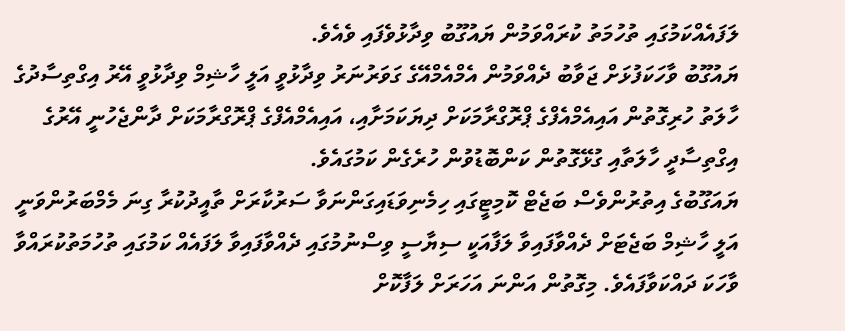ލަފައެއްކަމުގައި ތުހުމަތު ކުރައްވަމުން ޔައުގޫބު ވިދާޅުވެފައި ވެއެވެ.
ޔައުގޫބު ވާހަކަފުޅަށް ޖަވާބު ދެއްވަމުން އެމްއެމްއޭގެ ގަވަރުނަރު ވިދާޅުވީ އަލީ ހާޝިމް ވިދާޅުވީ އޭރު އިގްތިސާދުގެ ހާލަތު ހުރިގޮތުން އައިއެމްއެފްގެ ޕްރޮގްރާމަކަށް ދިޔަކަމަށާއި، އައިއެމްއެފްގެ ޕްރޮގްރާމަކަށް ދާންޖެހުނީ އޭރުގެ އިގްތިސާދީ ހާލަތާއި ގުޅޭގޮތުން ކަންބޮޑުވުން ހުރެގެން ކަމުގައެވެ.
ޔައަގޫބުގެ އިތުރުންވެސް ބަޖެޓް ކޮމިޓީގައި ހިމެނިވަޑައިގަންނަވާ ސަރުކާރަށް ތާއީދުކުރާ ގިނަ މެމްބަރުންވަނީ އަލީ ހާޝިމް ބަޖެޓަށް ދެއްވާފައިވާ ލަފާއަކީ ސިޔާސީ ވިސްނުމުގައި ދެއްވާފައިވާ ލަފައެއް ކަމުގައި ތުހުމަތުކުރައްވާ ވާހަކަ ދައްކަވާފައެވެ. މިގޮތުން އަންނަ އަހަރަށް ލަފާކޮށް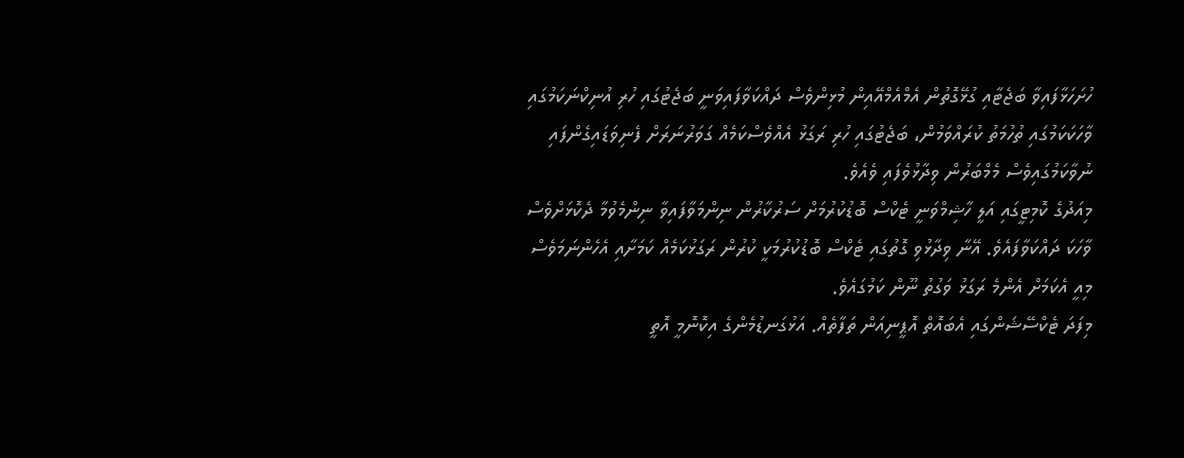ހުށަހަޅާފައިވާ ބަޖެޓާއި ގުޅޭގޮތުން އެމްއެމްއޭއިން މުޅިންވެސް ދައްކަވާފައިވަނީ ބަޖެޓުގައި ހުރި އުނިކްނަކަމުގައި ވާހަކަކަމުގައި ތުހުމަތު ކުރައްވަމުން، ބަޖެޓުގައި ހުރި ރަގަޅު އެއްވެސްކަމެއް ގަވަރުނަރަށް ފެނިވަޑައިގެންފައި ނުވާކަމުގައިވެސް މެމްބަރުން ވިދާޅުވެފައި ވެއެވެ.
މިއަދުގެ ކޮމިޓީގައި އަލީ ހާޝިމްވަނީ ޓެކްސް ބޮޑުކުރުމަށް ސަރުކާރުން ނިންމަވާފައިވާ ނިންމެވުމާ ދެކޮޅަށްވެސް ވާހަކަ ދައްކަވާފައެވެ. އޭނާ ވިދާޅުވި ގޮތުގައި ޓެކްސް ބޮޑުކުރުމަކީ ކުރުން ރަގަޅުކަމެއް ކަމަށާއި އެހެންނަމަވެސް މިއީ އެކަމަށް އެންމެ ރަގަޅު ވަގުތު ނޫން ކަމުގައެވެ.
މިފަދަ ޓެކްސޭޝަންގައި އެބައޮތް އޮޕީނިއަން ތަފާތެއް. އަޅުގަނޑުމެންގެ އިކޮނޮމީ އޮތީ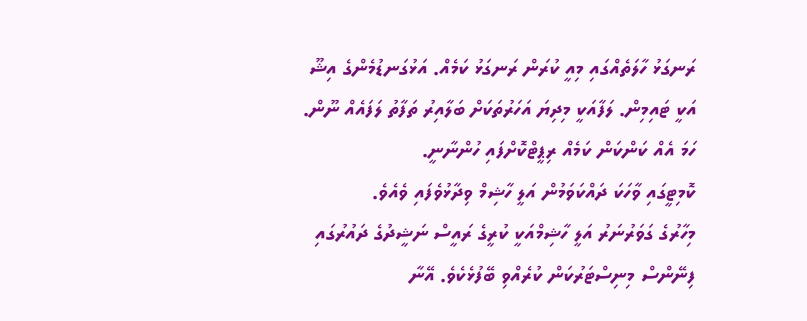ރަނގަޅު ހާލަތެއްގައި މިއީ ކުރަން ރަނގަޅު ކަމެއް. އަޅުގަނޑުމެންގެ އިޝޫ އަކީ ޓައިމިން. ލަފާއަކީ މިދިޔަ އަހަރުތަކަށް ބަލާއިރު ތަފާތު ލަފައެއް ނޫން. ހަމަ އެއް ކަންކަން ކަމެއް ރިޕީޓްކޮށްފައި ހުންނާނީ.
ކޮމިޓީގައި ވާހަކަ ދައްކަވަމުން އަލީ ހާޝިމް ވިދާޅުވެފައި ވެއެވެ.
މިހާރުގެ ގަވަރުނަރު އަލީ ހާޝިމްއަކީ ކުރީގެ ރައީސް ނަޝީދުގެ ދައުރުގައި ފިނޭންސް މިނިސްޓަރުކަން ކުރެއްވި ބޭފުޅެކެވެ. އޭނާ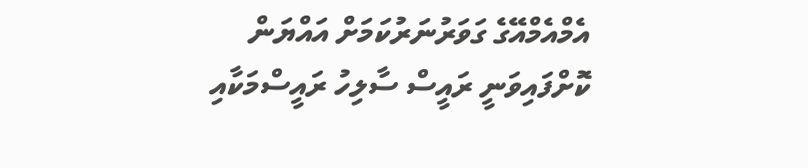އެމްއެމްއޭގެ ގަވަރުނަރުކަމަށް އައްޔަން ކޮށްފައިވަނީ ރައީސް ސާލިހު ރައީސްމަކާއި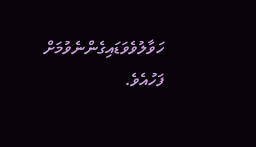ހަވާލުވެވަޑައިގެންނެވުމަށް ފަހުއެވެ.